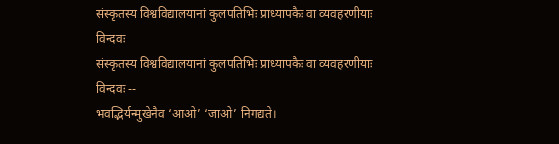संस्कृतस्य विश्वविद्यालयानां कुलपतिभिः प्राध्यापकैः वा व्यवहरणीयाः विन्दवः
संस्कृतस्य विश्वविद्यालयानां कुलपतिभिः प्राध्यापकैः वा व्यवहरणीयाः विन्दवः --
भवद्भिर्यन्मुखेनैव ‘आओ’ ‘जाओ’ निगद्यते।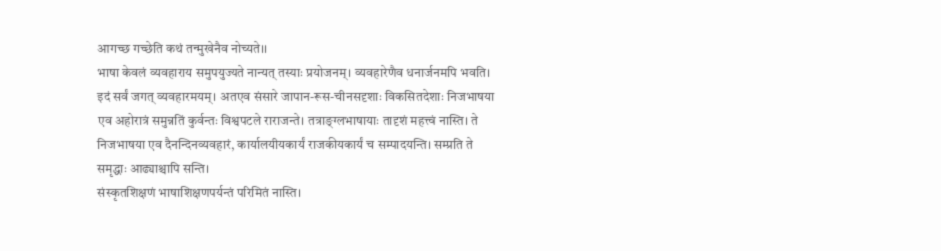आगच्छ गच्छेति कथं तन्मुखेनैव नोच्यते।।
भाषा केवलं व्यवहाराय समुपयुज्यते नान्यत् तस्याः प्रयोजनम्। व्यवहारेणैव धनार्जनमपि भवति। इदं सर्वं जगत् व्यवहारमयम्। अतएव संसारे जापान-रूस-चीनसदृशाः विकसितदेशाः निजभाषया एव अहोरात्रं समुन्नतिं कुर्वन्तः विश्वपटले राराजन्ते। तत्राङ्ग्लभाषायाः तादृशं महत्त्वं नास्ति। ते निजभाषया एव दैनन्दिनव्यवहारं, कार्यालयीयकार्यं राजकीयकार्यं च सम्पादयन्ति। सम्प्रति ते समृद्धाः आढ्याश्चापि सन्ति।
संस्कृतशिक्षणं भाषाशिक्षणपर्यन्तं परिमितं नास्ति।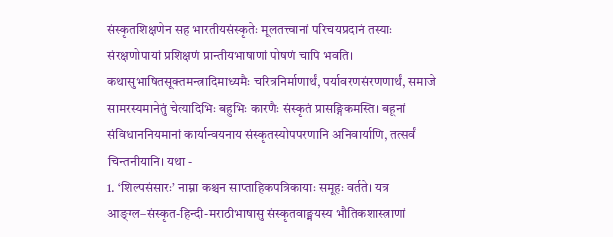संस्कृतशिक्षणेन सह भारतीयसंस्कृतेः मूलतत्त्वानां परिचयप्रदानं तस्याः संरक्षणोपायां प्रशिक्षणं प्रान्तीयभाषाणां पोषणं चापि भवति। कथासुभाषितसूक्तमन्त्रादिमाध्यमैः चरित्रनिर्माणार्थं, पर्यावरणसंरणणार्थं, समाजे सामरस्यमानेतुं चेत्यादिभिः बहुभिः कारणैः संस्कृतं प्रासङ्गिकमस्ति। बहूनां संविधाननियमानां कार्यान्वयनाय संस्कृतस्योपपरणानि अनिवार्याणि, तत्सर्वं चिन्तनीयानि। यथा -
1. ‘शिल्पसंसारः’ नाम्ना कश्चन साप्ताहिकपत्रिकायाः समूहः वर्तते। यत्र आङ्ग्ल–संस्कृत-हिन्दी-मराठीभाषासु संस्कृतवाङ्मयस्य भौतिकशास्त्राणां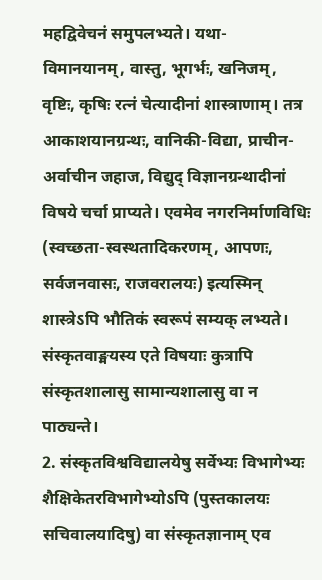महद्विवेचनं समुपलभ्यते। यथा- विमानयानम्, वास्तु, भूगर्भः, खनिजम्, वृष्टिः, कृषिः रत्नं चेत्यादीनां शास्त्राणाम्। तत्र आकाशयानग्रन्थः, वानिकी-विद्या, प्राचीन-अर्वाचीन जहाज, विद्युद् विज्ञानग्रन्थादीनां विषये चर्चा प्राप्यते। एवमेव नगरनिर्माणविधिः (स्वच्छता-स्वस्थतादिकरणम्, आपणः, सर्वजनवासः, राजवरालयः) इत्यस्मिन् शास्त्रेऽपि भौतिकं स्वरूपं सम्यक् लभ्यते। संस्कृतवाङ्मयस्य एते विषयाः कुत्रापि संस्कृतशालासु सामान्यशालासु वा न पाठ्यन्ते।
2. संस्कृतविश्वविद्यालयेषु सर्वेभ्यः विभागेभ्यः शैक्षिकेतरविभागेभ्योऽपि (पुस्तकालयः सचिवालयादिषु) वा संस्कृतज्ञानाम् एव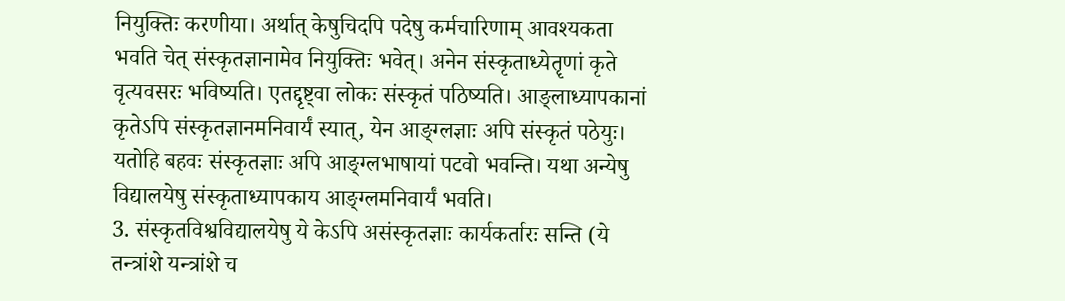नियुक्तिः करणीया। अर्थात् केषुचिदपि पदेषु कर्मचारिणाम् आवश्यकता भवति चेत् संस्कृतज्ञानामेव नियुक्तिः भवेत्। अनेन संस्कृताध्येतॄणां कृते वृत्यवसरः भविष्यति। एतद्दृष्ट्वा लोकः संस्कृतं पठिष्यति। आङ्लाध्यापकानां कृतेऽपि संस्कृतज्ञानमनिवार्यं स्यात्, येन आङ्ग्लज्ञाः अपि संस्कृतं पठेयुः। यतोहि बहवः संस्कृतज्ञाः अपि आङ्ग्लभाषायां पटवो भवन्ति। यथा अन्येषु विद्यालयेषु संस्कृताध्यापकाय आङ्ग्लमनिवार्यं भवति।
3. संस्कृतविश्वविद्यालयेषु ये केऽपि असंस्कृतज्ञाः कार्यकर्तारः सन्ति (ये तन्त्रांशे यन्त्रांशे च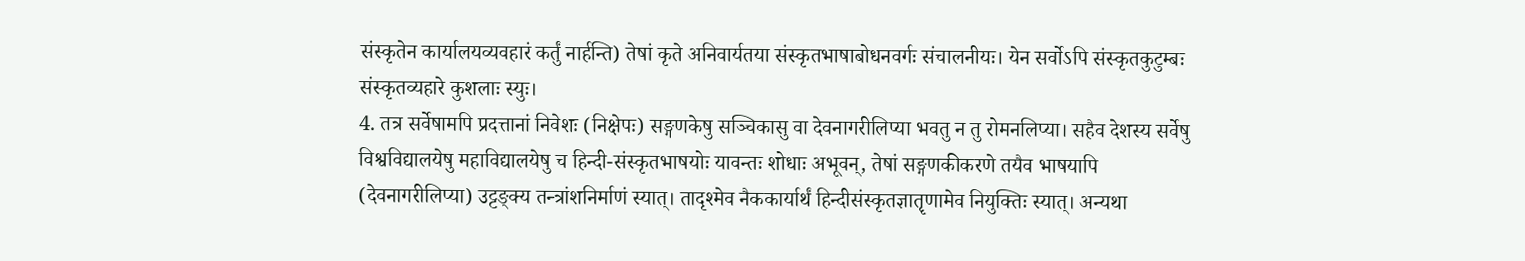संस्कृतेन कार्यालयव्यवहारं कर्तुं नार्हन्ति) तेषां कृते अनिवार्यतया संस्कृतभाषाबोधनवर्गः संचालनीयः। येन सर्वोऽपि संस्कृतकुटुम्बः संस्कृतव्यहारे कुशलाः स्युः।
4. तत्र सर्वेषामपि प्रदत्तानां निवेशः (निक्षेपः) सङ्गणकेषु सञ्चिकासु वा देवनागरीलिप्या भवतु न तु रोमनलिप्या। सहैव देशस्य सर्वेषु विश्वविद्यालयेषु महाविद्यालयेषु च हिन्दी-संस्कृतभाषयोः यावन्तः शोधाः अभूवन्, तेषां सङ्गणकीकरणे तयैव भाषयापि (देवनागरीलिप्या) उट्टङ्क्य तन्त्रांशनिर्माणं स्यात्। तादृश्मेव नैककार्यार्थं हिन्दीसंस्कृतज्ञातॄणामेव नियुक्तिः स्यात्। अन्यथा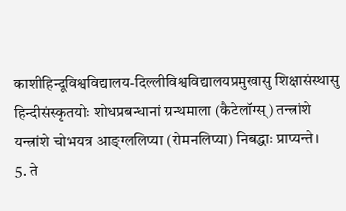काशीहिन्दूविश्वविद्यालय-दिल्लीविश्वविद्यालयप्रमुखासु शिक्षासंस्थासु हिन्दीसंस्कृतयोः शोधप्रबन्धानां ग्रन्थमाला (कैटेलॉग्स्) तन्त्रांशे यन्त्रांशे चोभयत्र आङ्ग्ललिप्या (रोमनलिप्या) निबद्धाः प्राप्यन्ते।
5. ते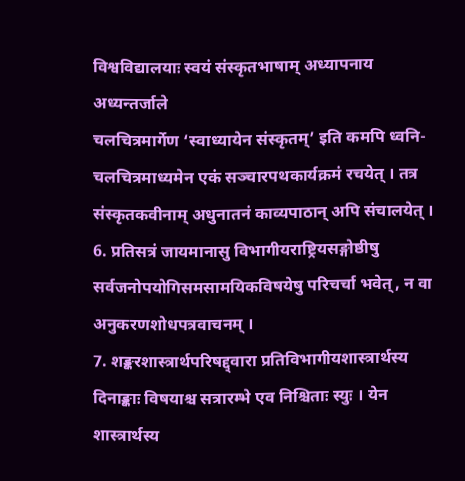विश्वविद्यालयाः स्वयं संस्कृतभाषाम् अध्यापनाय अध्यन्तर्जाले
चलचित्रमार्गेण ‘स्वाध्यायेन संस्कृतम्’ इति कमपि ध्वनि-चलचित्रमाध्यमेन एकं सञ्चारपथकार्यक्रमं रचयेत् । तत्र संस्कृतकवीनाम् अधुनातनं काव्यपाठान् अपि संचालयेत् ।
6. प्रतिसत्रं जायमानासु विभागीयराष्ट्रियसङ्गोष्ठीषु सर्वजनोपयोगिसमसामयिकविषयेषु परिचर्चा भवेत्, न वा अनुकरणशोधपत्रवाचनम् ।
7. शङ्करशास्त्रार्थपरिषद्द्वारा प्रतिविभागीयशास्त्रार्थस्य दिनाङ्काः विषयाश्च सत्रारम्भे एव निश्चिताः स्युः । येन शास्त्रार्थस्य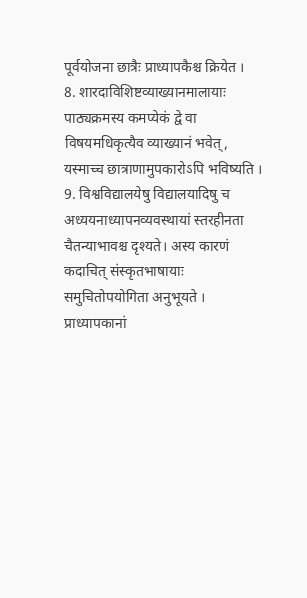पूर्वयोजना छात्रैः प्राध्यापकैश्च क्रियेत ।
8. शारदाविशिष्टव्याख्यानमालायाः पाठ्यक्रमस्य कमप्येकं द्वे वा विषयमधिकृत्यैव व्याख्यानं भवेत्, यस्माच्च छात्राणामुपकारोऽपि भविष्यति ।
9. विश्वविद्यालयेषु विद्यालयादिषु च अध्ययनाध्यापनव्यवस्थायां स्तरहीनता चैतन्याभावश्च दृश्यते। अस्य कारणं कदाचित् संस्कृतभाषायाः समुचितोपयोगिता अनुभूयते । प्राध्यापकानां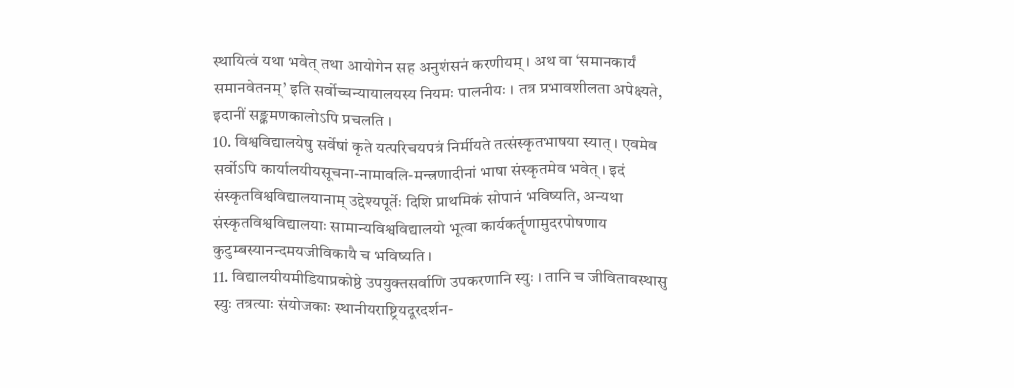स्थायित्वं यथा भवेत् तथा आयोगेन सह अनुशंसनं करणीयम् । अथ वा ‘समानकार्यं समानवेतनम्’ इति सर्वोच्चन्यायालयस्य नियमः पालनीयः । तत्र प्रभावशीलता अपेक्ष्यते, इदानीं सङ्क्रमणकालोऽपि प्रचलति ।
10. विश्वविद्यालयेषु सर्वेषां कृते यत्परिचयपत्रं निर्मीयते तत्संस्कृतभाषया स्यात् । एवमेव सर्वोऽपि कार्यालयीयसूचना-नामावलि-मन्त्रणादीनां भाषा संस्कृतमेव भवेत् । इदं संस्कृतविश्वविद्यालयानाम् उद्देश्यपूर्तेः दिशि प्राथमिकं सोपानं भविष्यति, अन्यथा संस्कृतविश्वविद्यालयाः सामान्यविश्वविद्यालयो भूत्वा कार्यकर्तॄणामुदरपोषणाय कुटुम्बस्यानन्दमयजीविकायै च भविष्यति ।
11. विद्यालयीयमीडियाप्रकोष्ठे उपयुक्तसर्वाणि उपकरणानि स्युः । तानि च जीवितावस्थासु स्युः तत्रत्याः संयोजकाः स्थानीयराष्ट्रियदूरदर्शन-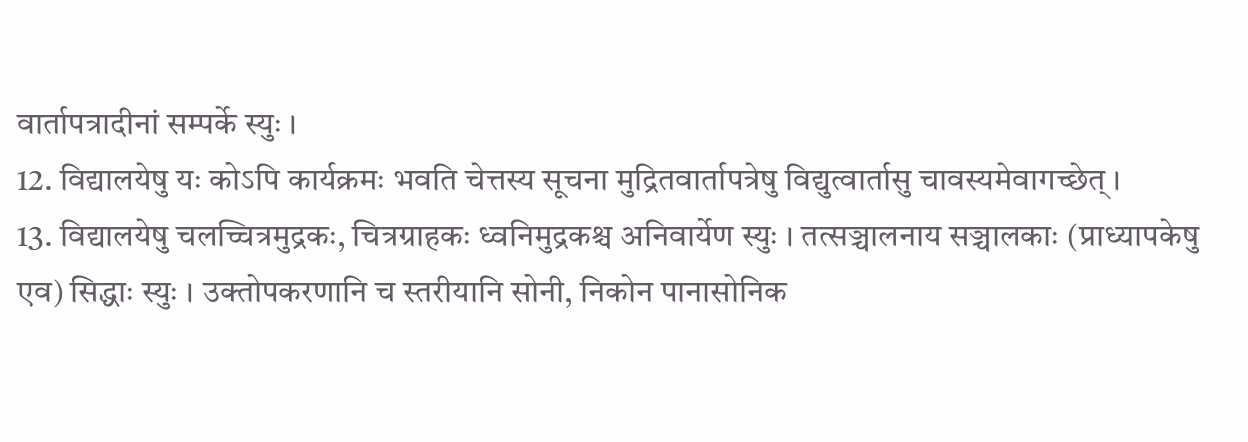वार्तापत्रादीनां सम्पर्के स्युः ।
12. विद्यालयेषु यः कोऽपि कार्यक्रमः भवति चेत्तस्य सूचना मुद्रितवार्तापत्रेषु विद्युत्वार्तासु चावस्यमेवागच्छेत् ।
13. विद्यालयेषु चलच्चित्रमुद्रकः, चित्रग्राहकः ध्वनिमुद्रकश्च अनिवार्येण स्युः । तत्सञ्चालनाय सञ्चालकाः (प्राध्यापकेषु एव) सिद्धाः स्युः । उक्तोपकरणानि च स्तरीयानि सोनी, निकोन पानासोनिक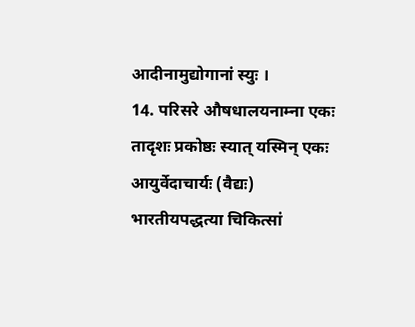आदीनामुद्योगानां स्युः ।
14. परिसरे औषधालयनाम्ना एकः तादृशः प्रकोष्ठः स्यात् यस्मिन् एकः आयुर्वेदाचार्यः (वैद्यः) भारतीयपद्धत्या चिकित्सां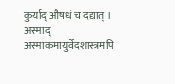कुर्याद् औषधं च दद्यात् । अस्माद् अस्माकमायुर्वेदशास्त्रमपि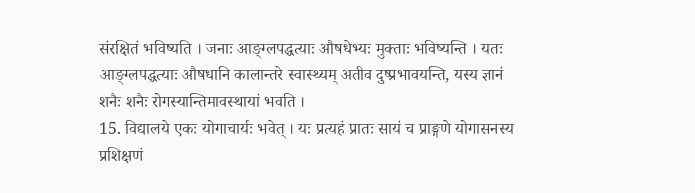संरक्षितं भविष्यति । जनाः आङ्ग्लपद्धत्याः औषधेभ्यः मुक्ताः भविष्यन्ति । यतः आङ्ग्लपद्धत्याः औषधानि कालान्तरे स्वास्थ्यम् अतीव दुष्प्रभावयन्ति, यस्य ज्ञानं शनैः शनैः रोगस्यान्तिमावस्थायां भवति ।
15. विद्यालये एकः योगाचार्यः भवेत् । यः प्रत्यहं प्रातः सायं च प्राङ्गणे योगासनस्य प्रशिक्षणं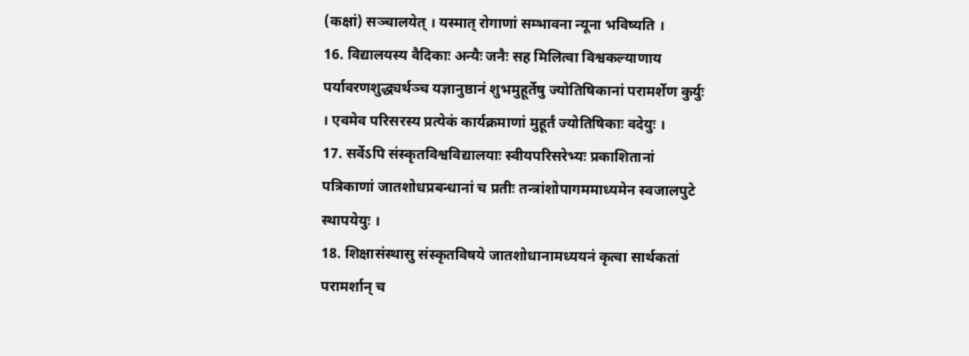(कक्षां) सञ्चालयेत् । यस्मात् रोगाणां सम्भावना न्यूना भविष्यति ।
16. विद्यालयस्य वैदिकाः अन्यैः जनैः सह मिलित्वा विश्वकल्याणाय पर्यावरणशुद्ध्यर्थञ्च यज्ञानुष्ठानं शुभमुहूर्तेषु ज्योतिषिकानां परामर्शेण कुर्युः । एवमेव परिसरस्य प्रत्येकं कार्यक्रमाणां मुहूर्तं ज्योतिषिकाः वदेयुः ।
17. सर्वेऽपि संस्कृतविश्वविद्यालयाः स्वीयपरिसरेभ्यः प्रकाशितानां पत्रिकाणां जातशोधप्रबन्धानां च प्रतीः तन्त्रांशोपागममाध्यमेन स्वजालपुटे स्थापयेयुः ।
18. शिक्षासंस्थासु संस्कृतविषये जातशोधानामध्ययनं कृत्वा सार्थकतां परामर्शान् च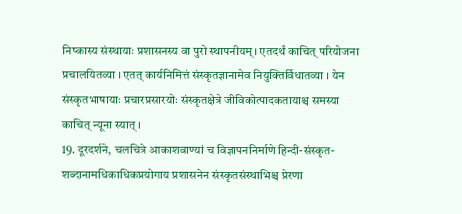निष्कास्य संस्थायाः प्रशासनस्य वा पुरो स्थापनीयम्। एतदर्थं काचित् परियोजना प्रचालयितव्या । एतत् कार्यनिमित्तं संस्कृतज्ञानामेव नियुक्तिर्विधातव्या । येन संस्कृतभाषायाः प्रचारप्रसारयोः संस्कृतक्षेत्रे जीविकोत्पादकतायाश्च समस्या काचित् न्यूना स्यात् ।
19. दूरदर्शने, चलचित्रे आकाशवाण्यां च विज्ञापननिर्माणे हिन्दी-संस्कृत-शब्दानामधिकाधिकप्रयोगाय प्रशासनेन संस्कृतसंस्थाभिश्च प्रेरणा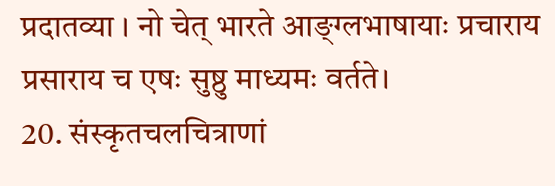प्रदातव्या । नो चेत् भारते आङ्ग्लभाषायाः प्रचाराय प्रसाराय च एषः सुष्ठु माध्यमः वर्तते।
20. संस्कृतचलचित्राणां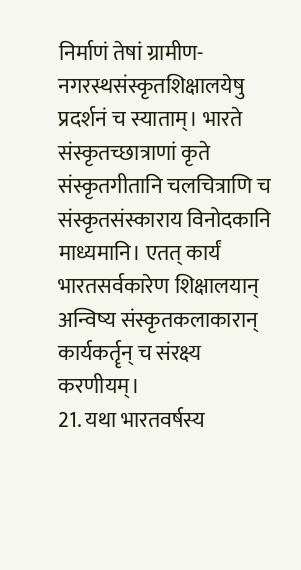निर्माणं तेषां ग्रामीण-नगरस्थसंस्कृतशिक्षालयेषु प्रदर्शनं च स्याताम्। भारते संस्कृतच्छात्राणां कृते संस्कृतगीतानि चलचित्राणि च संस्कृतसंस्काराय विनोदकानि माध्यमानि। एतत् कार्यं भारतसर्वकारेण शिक्षालयान् अन्विष्य संस्कृतकलाकारान् कार्यकर्तॄन् च संरक्ष्य करणीयम्।
21. यथा भारतवर्षस्य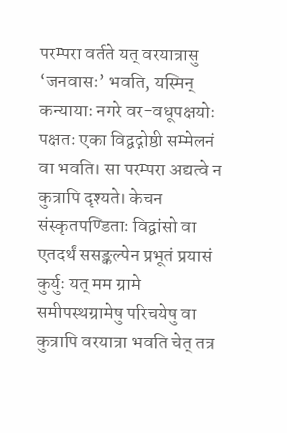परम्परा वर्तते यत् वरयात्रासु ‘जनवासः’ भवति, यस्मिन् कन्यायाः नगरे वर-वधूपक्षयोः पक्षतः एका विद्वद्गोष्ठी सम्मेलनं वा भवति। सा परम्परा अद्यत्वे न कुत्रापि दृश्यते। केचन संस्कृतपण्डिताः विद्वांसो वा एतदर्थं ससङ्कल्पेन प्रभूतं प्रयासं कुर्युः यत् मम ग्रामे समीपस्थग्रामेषु परिचयेषु वा कुत्रापि वरयात्रा भवति चेत् तत्र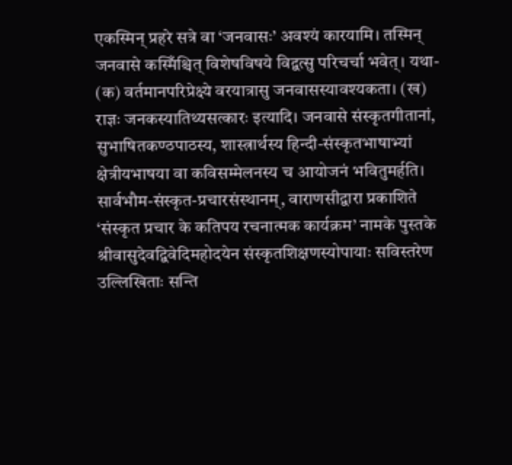एकस्मिन् प्रहरे सत्रे वा ‘जनवासः’ अवश्यं कारयामि। तस्मिन् जनवासे कस्मिँश्चित् विशेषविषये विद्वत्सु परिचर्चा भवेत्। यथा- (क) वर्तमानपरिप्रेक्ष्ये वरयात्रासु जनवासस्यावश्यकता। (ख) राज्ञः जनकस्यातिथ्यसत्कारः इत्यादि। जनवासे संस्कृतगीतानां, सुभाषितकण्ठपाठस्य, शास्त्रार्थस्य हिन्दी-संस्कृतभाषाभ्यां क्षेत्रीयभाषया वा कविसम्मेलनस्य च आयोजनं भवितुमर्हति।
सार्वभौम-संस्कृत-प्रचारसंस्थानम्, वाराणसीद्वारा प्रकाशिते ‘संस्कृत प्रचार के कतिपय रचनात्मक कार्यक्रम’ नामके पुस्तके श्रीवासुदेवद्विवेदिमहोदयेन संस्कृतशिक्षणस्योपायाः सविस्तरेण उल्लिखिताः सन्ति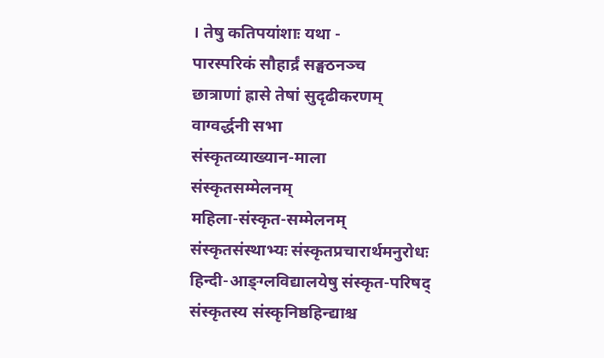। तेषु कतिपयांशाः यथा -
पारस्परिकं सौहार्द्रं सङ्घठनञ्च
छात्राणां ह्रासे तेषां सुदृढीकरणम्
वाग्वर्द्धनी सभा
संस्कृतव्याख्यान-माला
संस्कृतसम्मेलनम्
महिला-संस्कृत-सम्मेलनम्
संस्कृतसंस्थाभ्यः संस्कृतप्रचारार्थमनुरोधः
हिन्दी-आङ्ग्लविद्यालयेषु संस्कृत-परिषद्
संस्कृतस्य संस्कृनिष्ठहिन्द्याश्च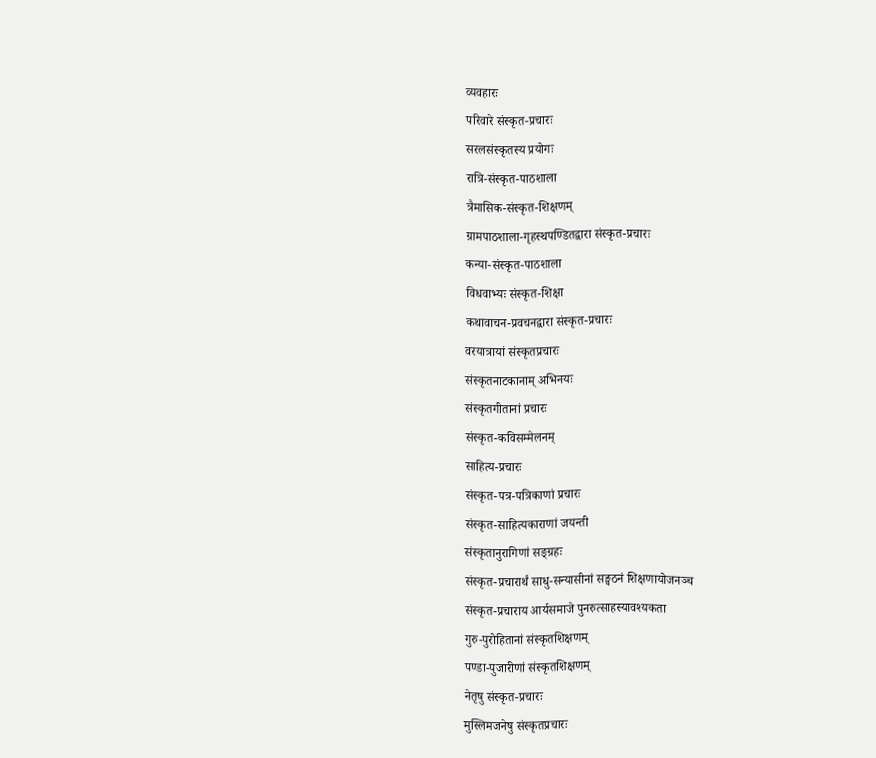व्यवहारः
परिवारे संस्कृत-प्रचारः
सरलसंस्कृतस्य प्रयोगः
रात्रि-संस्कृत-पाठशाला
त्रैमासिक-संस्कृत-शिक्षणम्
ग्रामपाठशाला-गृहस्थपण्डितद्वारा संस्कृत-प्रचारः
कन्या-संस्कृत-पाठशाला
विधवाभ्यः संस्कृत-शिक्षा
कथावाचन-प्रवचनद्वारा संस्कृत-प्रचारः
वरयात्रायां संस्कृतप्रचारः
संस्कृतनाटकानाम् अभिनयः
संस्कृतगीतानां प्रचारः
संस्कृत-कविसम्मेलनम्
साहित्य-प्रचारः
संस्कृत-पत्र-पत्रिकाणां प्रचारः
संस्कृत-साहित्यकाराणां जयन्ती
संस्कृतानुरागिणां सङ्ग्रहः
संस्कृत-प्रचारार्थं साधु-सन्यासीनां सङ्घठनं शिक्षणायोजनञ्च
संस्कृत-प्रचाराय आर्यसमाजे पुनरुत्साहस्यावश्यकता
गुरु-पुरोहितानां संस्कृतशिक्षणम्
पण्डा-पुजारीणां संस्कृतशिक्षणम्
नेतृषु संस्कृत-प्रचारः
मुस्लिमजनेषु संस्कृतप्रचारः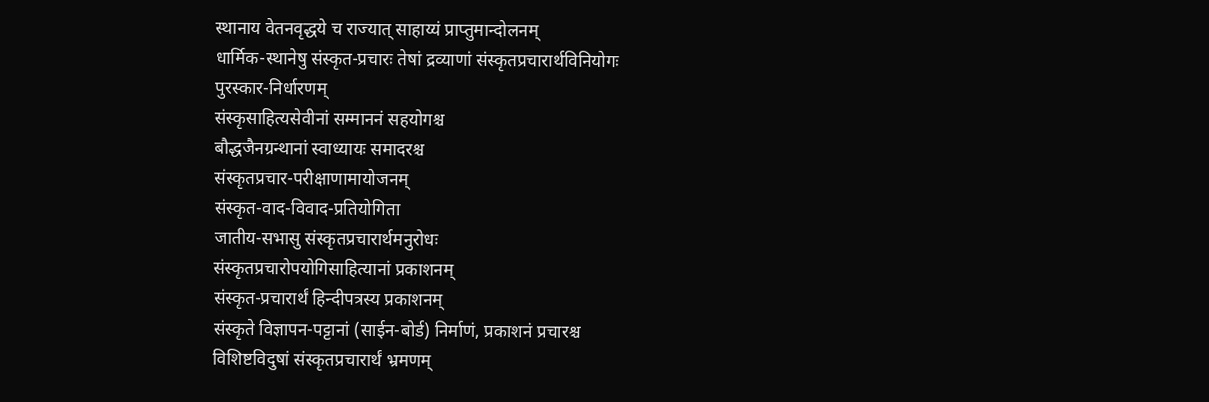स्थानाय वेतनवृद्धये च राज्यात् साहाय्यं प्राप्तुमान्दोलनम्
धार्मिक-स्थानेषु संस्कृत-प्रचारः तेषां द्रव्याणां संस्कृतप्रचारार्थविनियोगः
पुरस्कार-निर्धारणम्
संस्कृसाहित्यसेवीनां सम्माननं सहयोगश्च
बौद्धजैनग्रन्थानां स्वाध्यायः समादरश्च
संस्कृतप्रचार-परीक्षाणामायोजनम्
संस्कृत-वाद-विवाद-प्रतियोगिता
जातीय-सभासु संस्कृतप्रचारार्थमनुरोधः
संस्कृतप्रचारोपयोगिसाहित्यानां प्रकाशनम्
संस्कृत-प्रचारार्थं हिन्दीपत्रस्य प्रकाशनम्
संस्कृते विज्ञापन-पट्टानां (साईन-बोर्ड) निर्माणं, प्रकाशनं प्रचारश्च
विशिष्टविदुषां संस्कृतप्रचारार्थं भ्रमणम्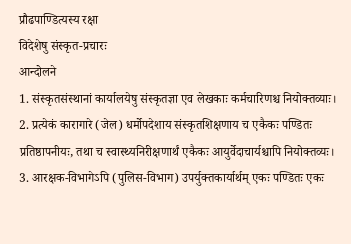प्रौढपाण्डित्यस्य रक्षा
विदेशेषु संस्कृत-प्रचारः
आन्दोलने
1. संस्कृतसंस्थानां कार्यालयेषु संस्कृतज्ञा एव लेखकाः कर्मचारिणश्च नियोक्तव्याः।
2. प्रत्येकं कारागारे (जेल) धर्मोपदेशाय संस्कृतशिक्षणाय च एकैकः पण्डितः प्रतिष्ठापनीयः, तथा च स्वास्थ्यनिरीक्षणार्थं एकैकः आयुर्वेदाचार्यश्चापि नियोक्तव्यः।
3. आरक्षक-विभागेऽपि (पुलिस-विभाग) उपर्युक्तकार्यार्थम् एकः पण्डितः एकः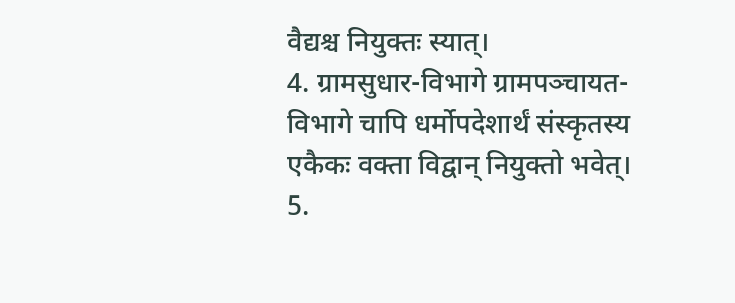वैद्यश्च नियुक्तः स्यात्।
4. ग्रामसुधार-विभागे ग्रामपञ्चायत-विभागे चापि धर्मोपदेशार्थं संस्कृतस्य एकैकः वक्ता विद्वान् नियुक्तो भवेत्।
5.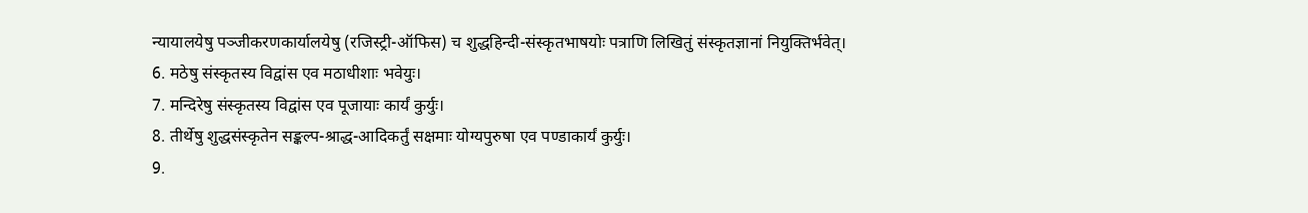न्यायालयेषु पञ्जीकरणकार्यालयेषु (रजिस्ट्री-ऑफिस) च शुद्धहिन्दी-संस्कृतभाषयोः पत्राणि लिखितुं संस्कृतज्ञानां नियुक्तिर्भवेत्।
6. मठेषु संस्कृतस्य विद्वांस एव मठाधीशाः भवेयुः।
7. मन्दिरेषु संस्कृतस्य विद्वांस एव पूजायाः कार्यं कुर्युः।
8. तीर्थेषु शुद्धसंस्कृतेन सङ्कल्प-श्राद्ध-आदिकर्तुं सक्षमाः योग्यपुरुषा एव पण्डाकार्यं कुर्युः।
9.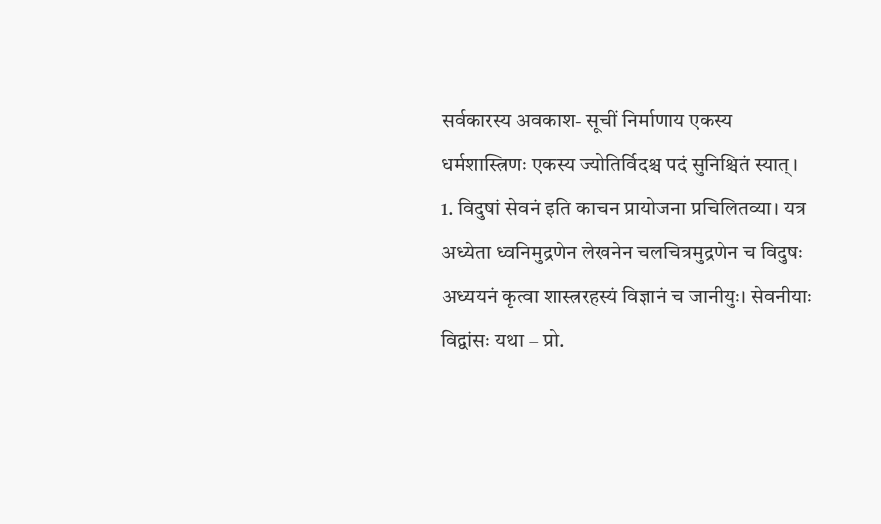सर्वकारस्य अवकाश- सूचीं निर्माणाय एकस्य धर्मशास्त्रिणः एकस्य ज्योतिर्विदश्च पदं सुनिश्चितं स्यात्।
1. विदुषां सेवनं इति काचन प्रायोजना प्रचिलितव्या। यत्र अध्येता ध्वनिमुद्रणेन लेखनेन चलचित्रमुद्रणेन च विदुषः अध्ययनं कृत्वा शास्त्ररहस्यं विज्ञानं च जानीयुः। सेवनीयाः विद्वांसः यथा – प्रो.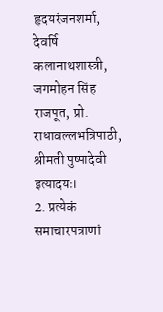हृदयरंजनशर्मा, देवर्षि कलानाथशास्त्री, जगमोहन सिंह राजपूत, प्रो. राधावल्लभत्रिपाठी, श्रीमती पुष्पादेवी इत्यादयः।
2. प्रत्येकं समाचारपत्राणां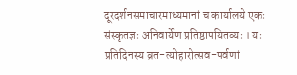दूरदर्शनसमाचारमाध्यमानां च कार्यालये एकः संस्कृतज्ञः अनिवार्येण प्रतिष्ठापयितव्यः । यः प्रतिदिनस्य व्रत-त्योहारोत्सव-पर्वणां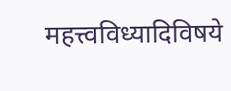महत्त्वविध्यादिविषये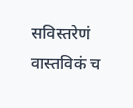सविस्तरेणं वास्तविकं च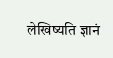लेखिष्यति ज्ञानं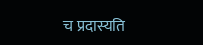च प्रदास्यति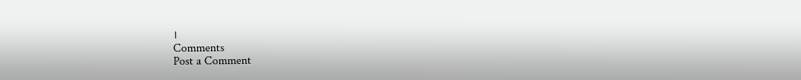।
Comments
Post a Comment